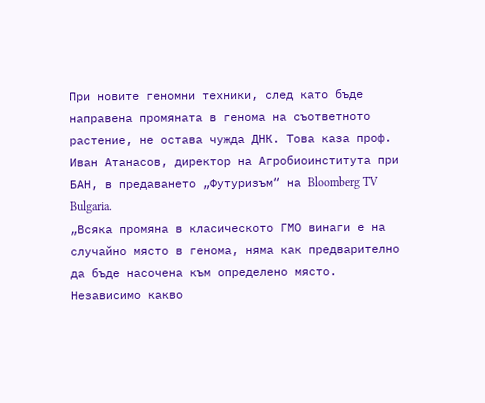При новите геномни техники, след като бъде направена промяната в генома на съответното растение, не остава чужда ДНК. Това каза проф. Иван Атанасов, директор на Агробиоинститута при БАН, в предаването „Футуризъм“ на Bloomberg TV Bulgaria.
„Всяка промяна в класическото ГМО винаги е на случайно място в генома, няма как предварително да бъде насочена към определено място. Независимо какво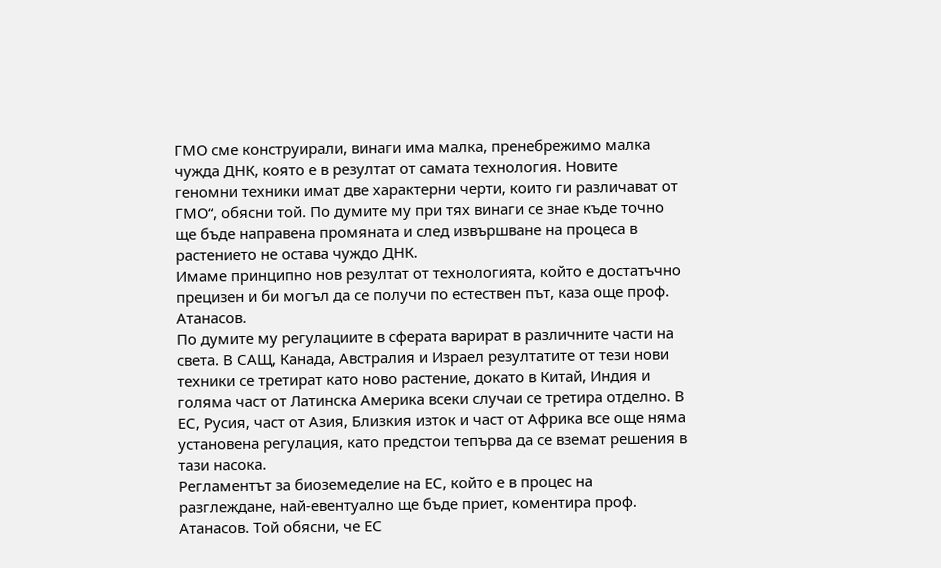ГМО сме конструирали, винаги има малка, пренебрежимо малка чужда ДНК, която е в резултат от самата технология. Новите геномни техники имат две характерни черти, които ги различават от ГМО“, обясни той. По думите му при тях винаги се знае къде точно ще бъде направена промяната и след извършване на процеса в растението не остава чуждо ДНК.
Имаме принципно нов резултат от технологията, който е достатъчно прецизен и би могъл да се получи по естествен път, каза още проф. Атанасов.
По думите му регулациите в сферата варират в различните части на света. В САЩ, Канада, Австралия и Израел резултатите от тези нови техники се третират като ново растение, докато в Китай, Индия и голяма част от Латинска Америка всеки случаи се третира отделно. В ЕС, Русия, част от Азия, Близкия изток и част от Африка все още няма установена регулация, като предстои тепърва да се вземат решения в тази насока.
Регламентът за биоземеделие на ЕС, който е в процес на разглеждане, най-евентуално ще бъде приет, коментира проф. Атанасов. Той обясни, че ЕС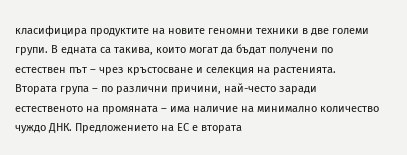класифицира продуктите на новите геномни техники в две големи групи. В едната са такива, които могат да бъдат получени по естествен път – чрез кръстосване и селекция на растенията. Втората група – по различни причини, най-често заради естественото на промяната – има наличие на минимално количество чуждо ДНК. Предложението на ЕС е втората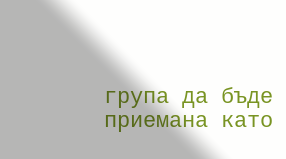група да бъде приемана като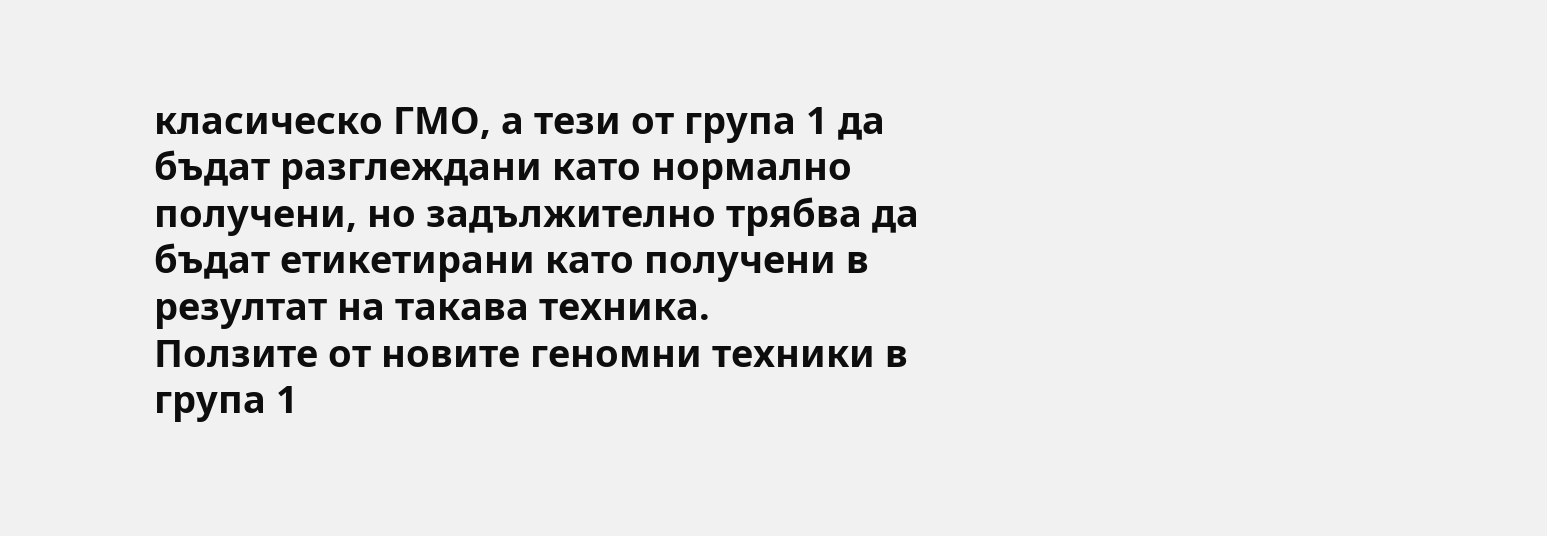класическо ГМО, а тези от група 1 да бъдат разглеждани като нормално получени, но задължително трябва да бъдат етикетирани като получени в резултат на такава техника.
Ползите от новите геномни техники в група 1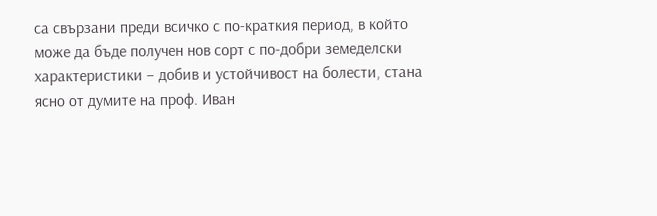са свързани преди всичко с по-краткия период, в който може да бъде получен нов сорт с по-добри земеделски характеристики – добив и устойчивост на болести, стана ясно от думите на проф. Иван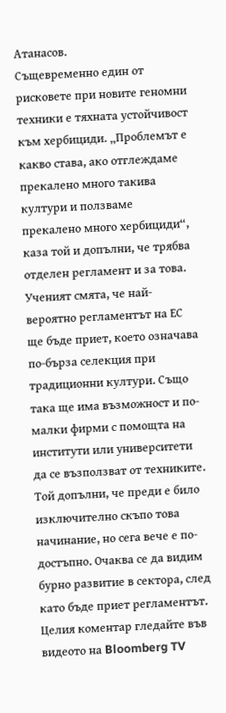Атанасов.
Същевременно един от рисковете при новите геномни техники е тяхната устойчивост към хербициди. „Проблемът е какво става, ако отглеждаме прекалено много такива култури и ползваме прекалено много хербициди“, каза той и допълни, че трябва отделен регламент и за това.
Ученият смята, че най-вероятно регламентът на ЕС ще бъде приет, което означава по-бърза селекция при традиционни култури. Също така ще има възможност и по-малки фирми с помощта на институти или университети да се възползват от техниките. Той допълни, че преди е било изключително скъпо това начинание, но сега вече е по-достъпно. Очаква се да видим бурно развитие в сектора, след като бъде приет регламентът.
Целия коментар гледайте във видеото на Bloomberg TV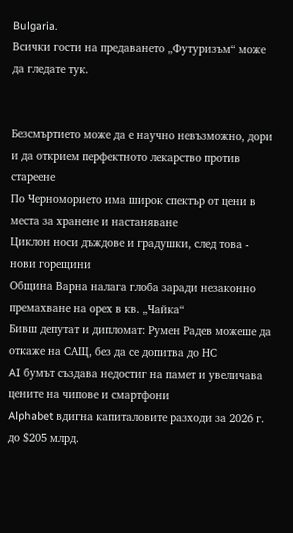Bulgaria.
Всички гости на предаването „Футуризъм“ може да гледате тук.


Безсмъртието може да е научно невъзможно, дори и да открием перфектното лекарство против стареене
По Черноморието има широк спектър от цени в места за хранене и настаняване
Циклон носи дъждове и градушки, след това - нови горещини
Община Варна налага глоба заради незаконно премахване на орех в кв. „Чайка“
Бивш депутат и дипломат: Румен Радев можеше да откаже на САЩ, без да се допитва до НС
AI бумът създава недостиг на памет и увеличава цените на чипове и смартфони
Alphabet вдигна капиталовите разходи за 2026 г. до $205 млрд.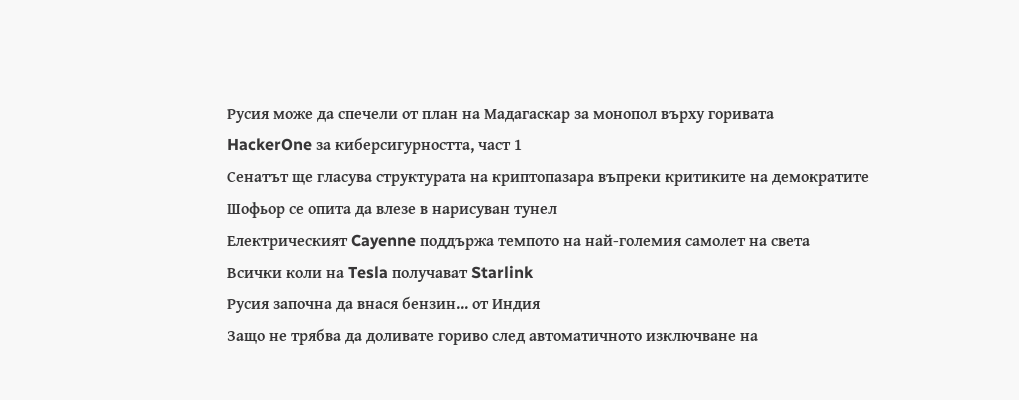Русия може да спечели от план на Мадагаскар за монопол върху горивата
HackerOne за киберсигурността, част 1
Сенатът ще гласува структурата на криптопазара въпреки критиките на демократите
Шофьор се опита да влезе в нарисуван тунел
Електрическият Cayenne поддържа темпото на най-големия самолет на света
Всички коли на Tesla получават Starlink
Русия започна да внася бензин... от Индия
Защо не трябва да доливате гориво след автоматичното изключване на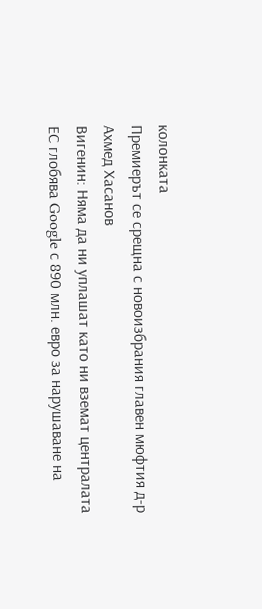колонката
Премиерът се срещна с новоизбрания главен мюфтия д-р Ахмед Хасанов
Вигенин: Няма да ни уплашат като ни вземат централата
ЕС глобява Google с 890 млн. евро за нарушаване на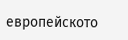европейското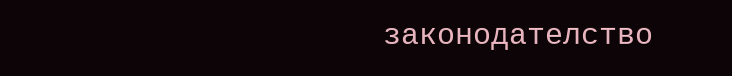законодателство